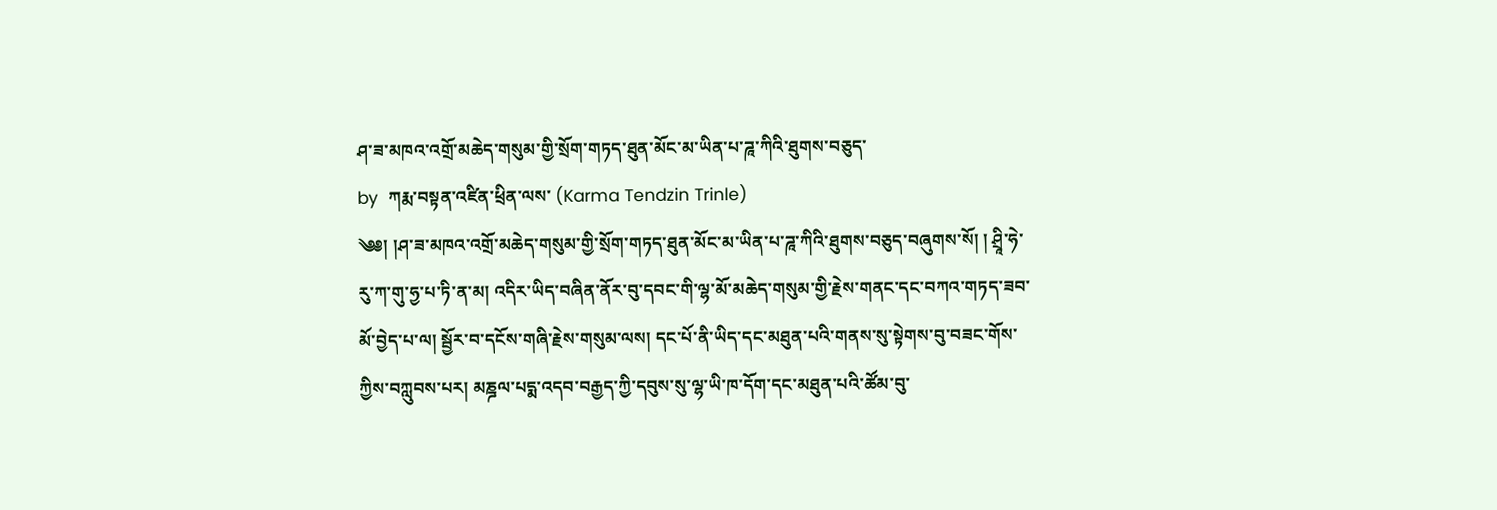ཤ་ཟ་མཁའ་འགྲོ་མཆེད་གསུམ་གྱི་སྲོག་གཏད་ཐུན་མོང་མ་ཡིན་པ་ཌཱ་ཀིའི་ཐུགས་བཅུད་
by  ཀརྨ་བསྟན་འཛིན་ཕྲིན་ལས་ (Karma Tendzin Trinle)
༄༅། །ཤ་ཟ་མཁའ་འགྲོ་མཆེད་གསུམ་གྱི་སྲོག་གཏད་ཐུན་མོང་མ་ཡིན་པ་ཌཱ་ཀིའི་ཐུགས་བཅུད་བཞུགས་སོ། ། ཤྲཱི་ཧེ་རུ་ཀ་གུ་ཧྱ་པ་ཏི་ན་མ། འདིར་ཡིད་བཞིན་ནོར་བུ་དབང་གི་ལྷ་མོ་མཆེད་གསུམ་གྱི་རྗེས་གནང་དང་བཀའ་གཏད་ཟབ་མོ་བྱེད་པ་ལ། སྦྱོར་བ་དངོས་གཞི་རྗེས་གསུམ་ལས། དང་པོ་ནི་ཡིད་དང་མཐུན་པའི་གནས་སུ་སྟེགས་བུ་བཟང་གོས་ཀྱིས་བཀླུབས་པར། མཎྜལ་པདྨ་འདབ་བརྒྱད་ཀྱི་དབུས་སུ་ལྷ་ཡི་ཁ་དོག་དང་མཐུན་པའི་ཚོམ་བུ་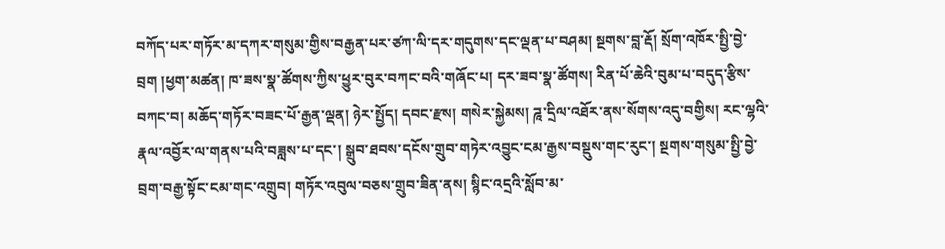བཀོད་པར་གཏོར་མ་དཀར་གསུམ་གྱིས་བརྒྱན་པར་ཙཀ་ལི་དར་གདུགས་དང་ལྡན་པ་བཤམ། སྔགས་བླ་རྡོ། སྲོག་འཁོར་སྤྱི་བྱེ་བྲག །ཕྱག་མཚན། ཁ་ཟས་སྣ་ཚོགས་ཀྱིས་ཕྱུར་བུར་བཀང་བའི་གཞོང་པ། དར་ཟབ་སྣ་ཚོགས། རིན་པོ་ཆེའི་བུམ་པ་བདུད་རྩིས་བཀང་བ། མཆོད་གཏོར་བཟང་པོ་རྒྱན་ལྡན། ཉེར་སྤྱོད། དབང་རྫས། གསེར་སྐྱེམས། ཌཱ་དྲིལ་འཐོར་ནས་སོགས་འདུ་བགྱིས། རང་ལྷའི་རྣལ་འབྱོར་ལ་གནས་པའི་བཟླས་པ་དང་། སྒྲུབ་ཐབས་དངོས་གྲུབ་གཏེར་འབྱུང་ངམ་རྒྱས་བསྡུས་གང་རུང་། སྔགས་གསུམ་སྤྱི་བྱེ་བྲག་བརྒྱ་སྟོང་ངམ་གང་འགྲུབ། གཏོར་འབུལ་བཅས་གྲུབ་ཟིན་ནས། སྙིང་འདྲའི་སློབ་མ་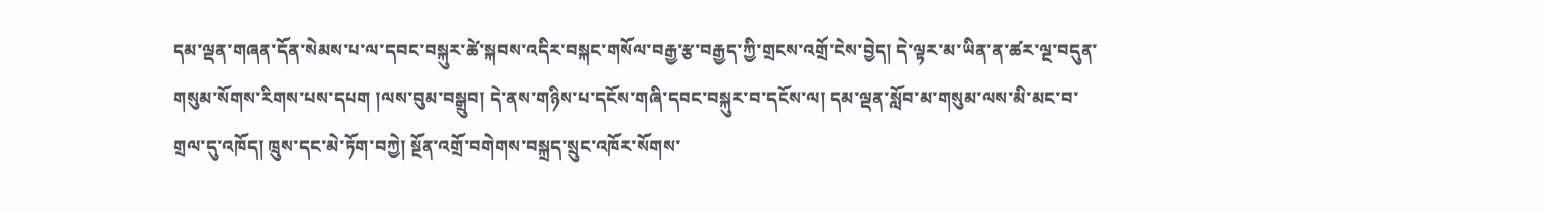དམ་ལྡན་གཞན་དོན་སེམས་པ་ལ་དབང་བསྐུར་ཚེ་སྐབས་འདིར་བསྐང་གསོལ་བརྒྱ་རྩ་བརྒྱད་ཀྱི་གྲངས་འགྲོ་ངེས་བྱེད། དེ་ལྟར་མ་ཡིན་ན་ཚར་ལྔ་བདུན་གསུམ་སོགས་རིགས་པས་དཔག །ལས་བུམ་བསྒྲུབ། དེ་ནས་གཉིས་པ་དངོས་གཞི་དབང་བསྐུར་བ་དངོས་ལ། དམ་ལྡན་སློབ་མ་གསུམ་ལས་མི་མང་བ་གྲལ་དུ་འཁོད། ཁྲུས་དང་མེ་ཏོག་བཀྱེ། སྔོན་འགྲོ་བགེགས་བསྐྲད་སྲུང་འཁོར་སོགས་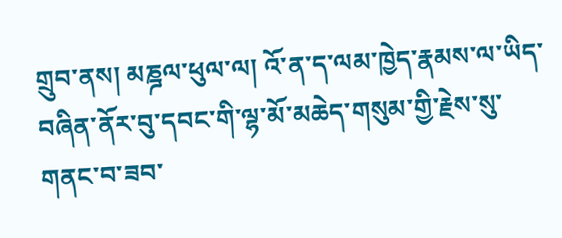གྲུབ་ནས། མཎྜལ་ཕུལ་ལ། འོ་ན་ད་ལམ་ཁྱེད་རྣམས་ལ་ཡིད་བཞིན་ནོར་བུ་དབང་གི་ལྷ་མོ་མཆེད་གསུམ་གྱི་རྗེས་སུ་གནང་བ་ཟབ་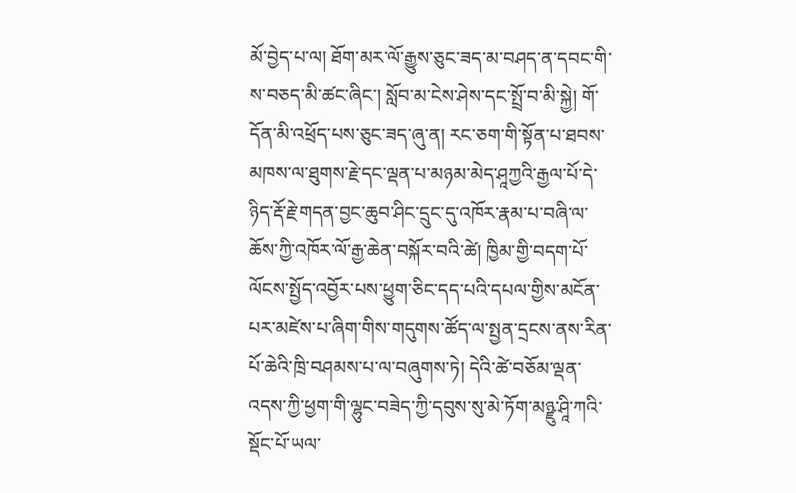མོ་བྱེད་པ་ལ། ཐོག་མར་ལོ་རྒྱུས་ཅུང་ཟད་མ་བཤད་ན་དབང་གི་ས་བཅད་མི་ཚང་ཞིང་། སློབ་མ་ངེས་ཤེས་དང་སྤྲོ་བ་མི་སྐྱེ། གོ་དོན་མི་འཕྲོད་པས་ཅུང་ཟད་ཞུ་ན། རང་ཅག་གི་སྟོན་པ་ཐབས་མཁས་ལ་ཐུགས་རྗེ་དང་ལྡན་པ་མཉམ་མེད་ཤཱཀྱའི་རྒྱལ་པོ་དེ་ཉིད་རྡོ་རྗེ་གདན་བྱང་ཆུབ་ཤིང་དྲུང་དུ་འཁོར་རྣམ་པ་བཞི་ལ་ཆོས་ཀྱི་འཁོར་ལོ་རྒྱ་ཆེན་བསྐོར་བའི་ཚེ། ཁྱིམ་གྱི་བདག་པོ་ལོངས་སྤྱོད་འབྱོར་པས་ཕྱུག་ཅིང་དད་པའི་དཔལ་གྱིས་མངོན་པར་མཛེས་པ་ཞིག་གིས་གདུགས་ཚོད་ལ་སྤྱན་དྲངས་ནས་རིན་པོ་ཆེའི་ཁྲི་བཤམས་པ་ལ་བཞུགས་ཏེ། དེའི་ཚེ་བཅོམ་ལྡན་འདས་ཀྱི་ཕྱག་གི་ལྷུང་བཟེད་ཀྱི་དབུས་སུ་མེ་ཏོག་མཉྫུ་ཤཱི་ཀའི་སྡོང་པོ་ཡལ་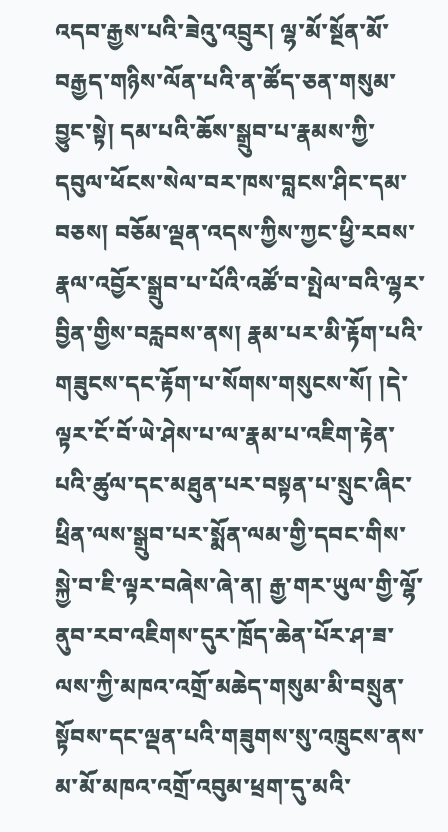འདབ་རྒྱས་པའི་ཟེའུ་འབྲུར། ལྷ་མོ་སྔོན་མོ་བརྒྱད་གཉིས་ལོན་པའི་ན་ཚོད་ཅན་གསུམ་བྱུང་སྟེ། དམ་པའི་ཆོས་སྒྲུབ་པ་རྣམས་ཀྱི་དབུལ་ཕོངས་སེལ་བར་ཁས་བླངས་ཤིང་དམ་བཅས། བཅོམ་ལྡན་འདས་ཀྱིས་ཀྱང་ཕྱི་རབས་རྣལ་འབྱོར་སྒྲུབ་པ་པོའི་འཚོ་བ་སྤེལ་བའི་ལྷར་བྱིན་གྱིས་བརླབས་ནས། རྣམ་པར་མི་རྟོག་པའི་གཟུངས་དང་རྟོག་པ་སོགས་གསུངས་སོ། །དེ་ལྟར་ངོ་བོ་ཡེ་ཤེས་པ་ལ་རྣམ་པ་འཇིག་རྟེན་པའི་ཚུལ་དང་མཐུན་པར་བསྟན་པ་སྲུང་ཞིང་ཕྲིན་ལས་སྒྲུབ་པར་སྨོན་ལམ་གྱི་དབང་གིས་སྐྱེ་བ་ཇི་ལྟར་བཞེས་ཞེ་ན། རྒྱ་གར་ཡུལ་གྱི་ལྷོ་ནུབ་རབ་འཇིགས་དུར་ཁྲོད་ཆེན་པོར་ཤ་ཟ་ལས་ཀྱི་མཁའ་འགྲོ་མཆེད་གསུམ་མི་བསྲུན་སྟོབས་དང་ལྡན་པའི་གཟུགས་སུ་འཁྲུངས་ནས་མ་མོ་མཁའ་འགྲོ་འབུམ་ཕྲག་དུ་མའི་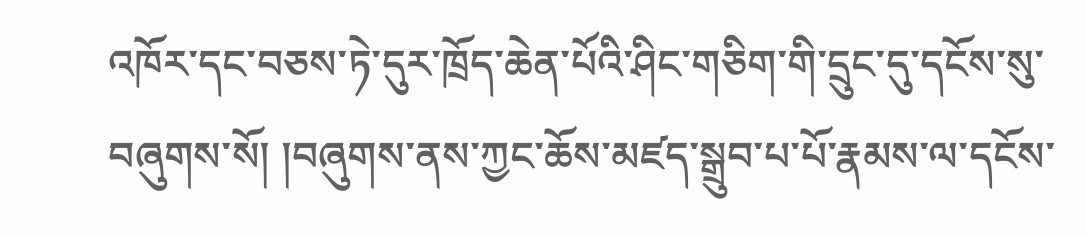འཁོར་དང་བཅས་ཏེ་དུར་ཁྲོད་ཆེན་པོའི་ཤིང་གཅིག་གི་དྲུང་དུ་དངོས་སུ་བཞུགས་སོ། །བཞུགས་ནས་ཀྱང་ཆོས་མཛད་སྒྲུབ་པ་པོ་རྣམས་ལ་དངོས་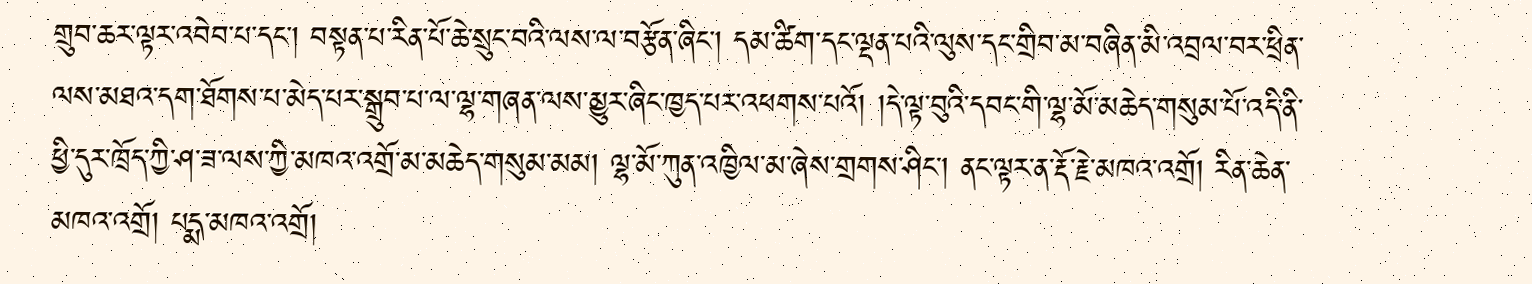གྲུབ་ཆར་ལྟར་འབེབ་པ་དང་། བསྟན་པ་རིན་པོ་ཆེ་སྲུང་བའི་ལས་ལ་བརྩོན་ཞིང་། དམ་ཚིག་དང་ལྡན་པའི་ལུས་དང་གྲིབ་མ་བཞིན་མི་འབྲལ་བར་ཕྲིན་ལས་མཐའ་དག་ཐོགས་པ་མེད་པར་སྒྲུབ་པ་ལ་ལྷ་གཞན་ལས་མྱུར་ཞིང་ཁྱད་པར་འཕགས་པའོ། །དེ་ལྟ་བུའི་དབང་གི་ལྷ་མོ་མཆེད་གསུམ་པོ་འདི་ནི་ཕྱི་དུར་ཁྲོད་ཀྱི་ཤ་ཟ་ལས་ཀྱི་མཁའ་འགྲོ་མ་མཆེད་གསུམ་མམ། ལྷ་མོ་ཀུན་འཁྱིལ་མ་ཞེས་གྲགས་ཤིང་། ནང་ལྟར་ན་རྡོ་རྗེ་མཁའ་འགྲོ། རིན་ཆེན་མཁའ་འགྲོ། པདྨ་མཁའ་འགྲོ།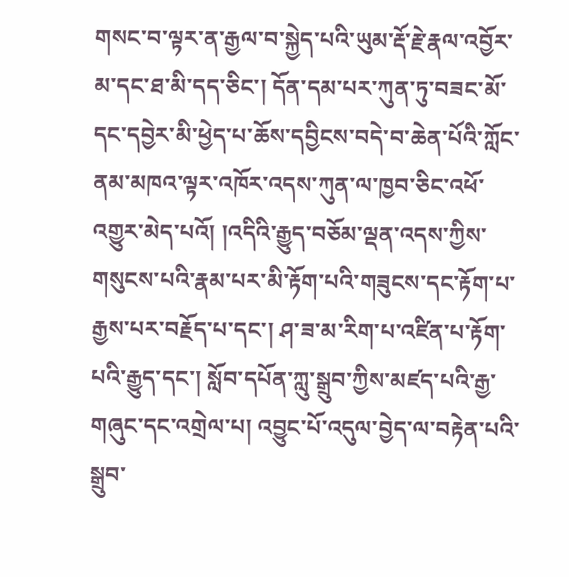གསང་བ་ལྟར་ན་རྒྱལ་བ་སྐྱེད་པའི་ཡུམ་རྡོ་རྗེ་རྣལ་འབྱོར་མ་དང་ཐ་མི་དད་ཅིང་། དོན་དམ་པར་ཀུན་ཏུ་བཟང་མོ་དང་དབྱེར་མི་ཕྱེད་པ་ཆོས་དབྱིངས་བདེ་བ་ཆེན་པོའི་ཀློང་ནམ་མཁའ་ལྟར་འཁོར་འདས་ཀུན་ལ་ཁྱབ་ཅིང་འཕོ་འགྱུར་མེད་པའོ། །འདིའི་རྒྱུད་བཅོམ་ལྡན་འདས་ཀྱིས་གསུངས་པའི་རྣམ་པར་མི་རྟོག་པའི་གཟུངས་དང་རྟོག་པ་རྒྱས་པར་བརྗོད་པ་དང་། ཤ་ཟ་མ་རིག་པ་འཛིན་པ་རྟོག་པའི་རྒྱུད་དང་། སློབ་དཔོན་ཀླུ་སྒྲུབ་ཀྱིས་མཛད་པའི་རྒྱ་གཞུང་དང་འགྲེལ་པ། འབྱུང་པོ་འདུལ་བྱེད་ལ་བརྟེན་པའི་སྒྲུབ་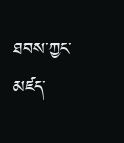ཐབས་ཀྱང་མཛད་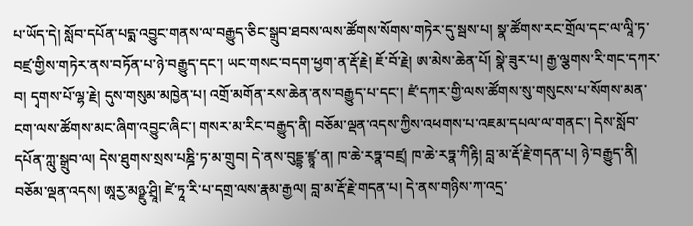པ་ཡོད་དེ། སློབ་དཔོན་པདྨ་འབྱུང་གནས་ལ་བརྒྱུད་ཅིང་སྒྲུབ་ཐབས་ལས་ཚོགས་སོགས་གཏེར་དུ་སྦས་པ། སྣ་ཚོགས་རང་གྲོལ་དང་ལ་ལཱི་ཏ་བཛྲ་གྱིས་གཏེར་ནས་བཏོན་པ་ཉེ་བརྒྱུད་དང་། ཡང་གསང་བདག་ཕྱག་ན་རྡོ་རྗེ། ཇོ་བོ་རྗེ། ཨ་མེས་ཆེན་པོ། སྣེ་ཟུར་པ། རྒྱ་ལྕགས་རི་གང་དཀར་བ། དྭགས་པོ་ལྷ་རྗེ། དུས་གསུམ་མཁྱེན་པ། འགྲོ་མགོན་རས་ཆེན་ནས་བརྒྱུད་པ་དང་། ཛཾ་དཀར་གྱི་ལས་ཚོགས་སུ་གསུངས་པ་སོགས་མན་ངག་ལས་ཚོགས་མང་ཞིག་འབྱུང་ཞིང་། གསར་མ་རིང་བརྒྱུད་ནི། བཅོམ་ལྡན་འདས་ཀྱིས་འཕགས་པ་འཇམ་དཔལ་ལ་གནང་། དེས་སློབ་དཔོན་ཀླུ་སྒྲུབ་ལ། དེས་ཐུགས་སྲས་པཎྜི་ཏ་མ་གྲུབ། དེ་ནས་བུདྡྷ་ཛྙཱ་ན། ཁ་ཆེ་རཏྣ་བཛྲ། ཁ་ཆེ་རཏྣ་ཀིརྟི། བླ་མ་རྡོ་རྗེ་གདན་པ། ཉེ་བརྒྱུད་ནི། བཅོམ་ལྡན་འདས། ཨཱརྱ་མཉྫུ་ཤྲཱི། ཛེ་ཏཱ་རི་པ་དགྲ་ལས་རྣམ་རྒྱལ། བླ་མ་རྡོ་རྗེ་གདན་པ། དེ་ནས་གཉིས་ཀ་འདྲ་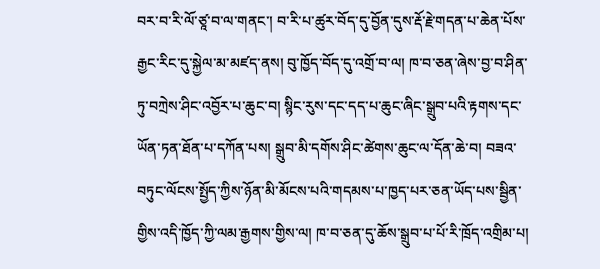བར་བ་རི་ལོ་ཙཱ་བ་ལ་གནང་། བ་རི་པ་ཚུར་བོད་དུ་བྱོན་དུས་རྡོ་རྗེ་གདན་པ་ཆེན་པོས་རྒྱང་རིང་དུ་སྐྱེལ་མ་མཛད་ནས། བུ་ཁྱོད་བོད་དུ་འགྲོ་བ་ལ། ཁ་བ་ཅན་ཞེས་བྱ་བ་ཤིན་ཏུ་བཀྲེས་ཤིང་འབྱོར་པ་ཆུང་བ། སྙིང་རུས་དང་དད་པ་ཆུང་ཞིང་སྒྲུབ་པའི་རྟགས་དང་ཡོན་ཏན་ཐོན་པ་དཀོན་པས། སྒྲུབ་མི་དགོས་ཤིང་ཚེགས་ཆུང་ལ་དོན་ཆེ་བ། བཟའ་བཏུང་ལོངས་སྤྱོད་ཀྱིས་ཉོན་མི་མོངས་པའི་གདམས་པ་ཁྱད་པར་ཅན་ཡོད་པས་སྦྱིན་གྱིས་འདི་ཁྱོད་ཀྱི་ལམ་རྒྱགས་གྱིས་ལ། ཁ་བ་ཅན་དུ་ཆོས་སྒྲུབ་པ་པོ་རི་ཁྲོད་འགྲིམ་པ།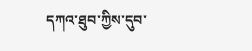དཀའ་ཐུབ་ཀྱིས་དུབ་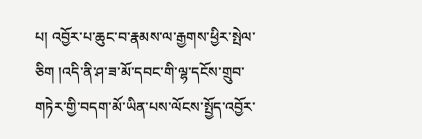པ། འབྱོར་པ་ཆུང་བ་རྣམས་ལ་རྒྱགས་ཕྱིར་སྤེལ་ཅིག །འདི་ནི་ཤ་ཟ་མོ་དབང་གི་ལྷ་དངོས་གྲུབ་གཏེར་གྱི་བདག་མོ་ཡིན་པས་ལོངས་སྤྱོད་འབྱོར་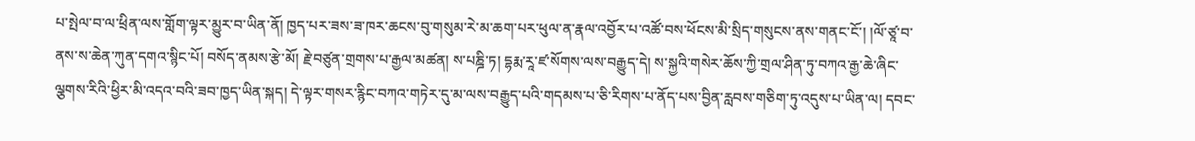པ་སྤེལ་བ་ལ་ཕྲིན་ལས་གློག་ལྟར་མྱུར་བ་ཡིན་ནོ། ཁྱད་པར་ཟས་ཟ་ཁར་ཆངས་བུ་གསུམ་རེ་མ་ཆག་པར་ཕུལ་ན་རྣལ་འབྱོར་པ་འཚོ་བས་ཕོངས་མི་སྲིད་གསུངས་ནས་གནང་ངོ་། །ལོ་ཙཱ་བ་ནས་ས་ཆེན་ཀུན་དགའ་སྙིང་པོ། བསོད་ནམས་རྩེ་མོ། རྗེ་བཙུན་གྲགས་པ་རྒྱལ་མཚན། ས་པཎྜི་ཏ། དྷརྨ་རཱ་ཛ་སོགས་ལས་བརྒྱུད་དེ། ས་སྐྱའི་གསེར་ཆོས་ཀྱི་གྲལ་ཤིན་ཏུ་བཀའ་རྒྱ་ཆེ་ཞིང་ལྕགས་རིའི་ཕྱིར་མི་འདའ་བའི་ཟབ་ཁྱད་ཡིན་སྐད། དེ་ལྟར་གསར་རྙིང་བཀའ་གཏེར་དུ་མ་ལས་བརྒྱུད་པའི་གདམས་པ་ཅི་རིགས་པ་ནོད་པས་བྱིན་རླབས་གཅིག་ཏུ་འདུས་པ་ཡིན་ལ། དབང་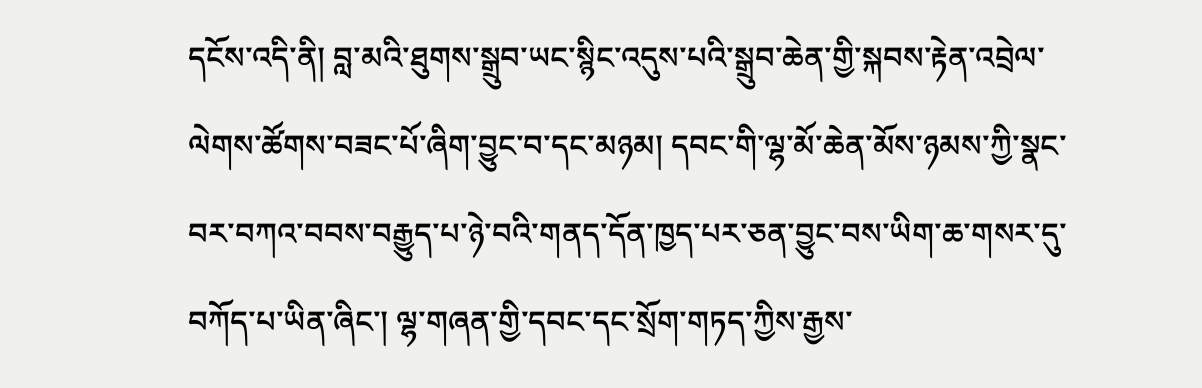དངོས་འདི་ནི། བླ་མའི་ཐུགས་སྒྲུབ་ཡང་སྙིང་འདུས་པའི་སྒྲུབ་ཆེན་གྱི་སྐབས་རྟེན་འབྲེལ་ལེགས་ཚོགས་བཟང་པོ་ཞིག་བྱུང་བ་དང་མཉམ། དབང་གི་ལྷ་མོ་ཆེན་མོས་ཉམས་ཀྱི་སྣང་བར་བཀའ་བབས་བརྒྱུད་པ་ཉེ་བའི་གནད་དོན་ཁྱད་པར་ཅན་བྱུང་བས་ཡིག་ཆ་གསར་དུ་བཀོད་པ་ཡིན་ཞིང་། ལྷ་གཞན་གྱི་དབང་དང་སྲོག་གཏད་ཀྱིས་རྒྱས་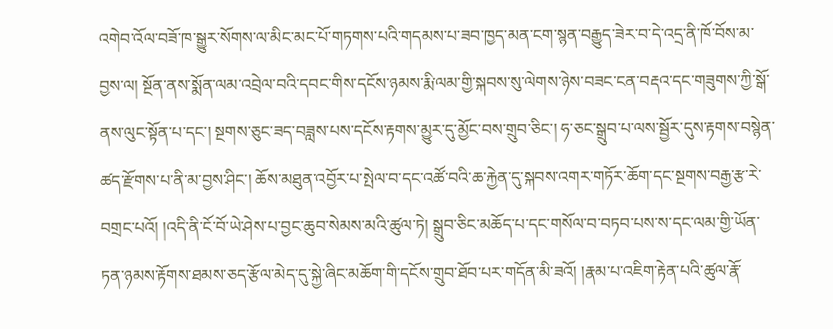འགེབ་འོལ་བཟོ་ཁ་སྒྱུར་སོགས་ལ་མིང་མང་པོ་གཏགས་པའི་གདམས་པ་ཟབ་ཁྱད་མན་ངག་སྙན་བརྒྱུད་ཟེར་བ་དེ་འདྲ་ནི་ཁོ་བོས་མ་བྱས་ལ། སྔོན་ནས་སྨོན་ལམ་འབྲེལ་བའི་དབང་གིས་དངོས་ཉམས་རྨི་ལམ་གྱི་སྐབས་སུ་ལེགས་ཉེས་བཟང་ངན་བརྡའ་དང་གཟུགས་ཀྱི་སྒོ་ནས་ལུང་སྟོན་པ་དང་། སྔགས་ཅུང་ཟད་བཟླས་པས་དངོས་རྟགས་མྱུར་དུ་མྱོང་བས་གྲུབ་ཅིང་། ཧ་ཅང་སྒྲུབ་པ་ལས་སྦྱོར་དུས་རྟགས་བསྙེན་ཚད་རྫོགས་པ་ནི་མ་བྱས་ཤིང་། ཆོས་མཐུན་འབྱོར་པ་སྤེལ་བ་དང་འཚོ་བའི་ཆ་རྐྱེན་དུ་སྐབས་འགར་གཏོར་ཆོག་དང་སྔགས་བརྒྱ་རྩ་རེ་བགྲང་པའོ། །འདི་ནི་ངོ་བོ་ཡེ་ཤེས་པ་བྱང་ཆུབ་སེམས་མའི་ཚུལ་ཏེ། སྒྲུབ་ཅིང་མཆོད་པ་དང་གསོལ་བ་བཏབ་པས་ས་དང་ལམ་གྱི་ཡོན་ཏན་ཉམས་རྟོགས་ཐམས་ཅད་རྩོལ་མེད་དུ་སྐྱེ་ཞིང་མཆོག་གི་དངོས་གྲུབ་ཐོབ་པར་གདོན་མི་ཟའོ། །རྣམ་པ་འཇིག་རྟེན་པའི་ཚུལ་རྣོ་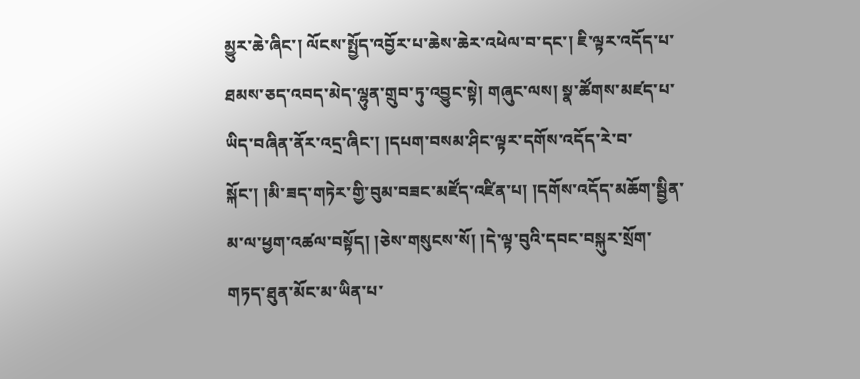མྱུར་ཆེ་ཞིང་། ལོངས་སྤྱོད་འབྱོར་པ་ཆེས་ཆེར་འཕེལ་བ་དང་། ཇི་ལྟར་འདོད་པ་ཐམས་ཅད་འབད་མེད་ལྷུན་གྲུབ་ཏུ་འབྱུང་སྟེ། གཞུང་ལས། སྣ་ཚོགས་མཛད་པ་ཡིད་བཞིན་ནོར་འདྲ་ཞིང་། །དཔག་བསམ་ཤིང་ལྟར་དགོས་འདོད་རེ་བ་སྐོང་། །མི་ཟད་གཏེར་གྱི་བུམ་བཟང་མཛོད་འཛིན་པ། །དགོས་འདོད་མཆོག་སྦྱིན་མ་ལ་ཕྱག་འཚལ་བསྟོད། །ཅེས་གསུངས་སོ། །དེ་ལྟ་བུའི་དབང་བསྐུར་སྲོག་གཏད་ཐུན་མོང་མ་ཡིན་པ་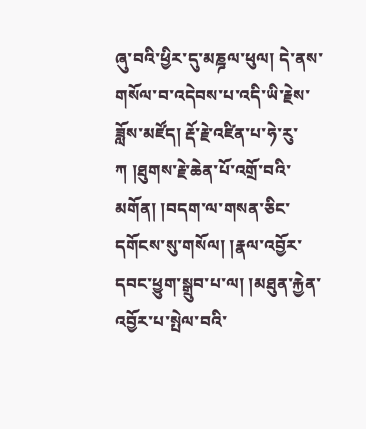ཞུ་བའི་ཕྱིར་དུ་མཎྜལ་ཕུལ། དེ་ནས་གསོལ་བ་འདེབས་པ་འདི་ཡི་རྗེས་ཟློས་མཛོད། རྡོ་རྗེ་འཛིན་པ་ཧེ་རུ་ཀ །ཐུགས་རྗེ་ཆེན་པོ་འགྲོ་བའི་མགོན། །བདག་ལ་གསན་ཅིང་དགོངས་སུ་གསོལ། །རྣལ་འབྱོར་དབང་ཕྱུག་སྒྲུབ་པ་ལ། །མཐུན་རྐྱེན་འབྱོར་པ་སྤེལ་བའི་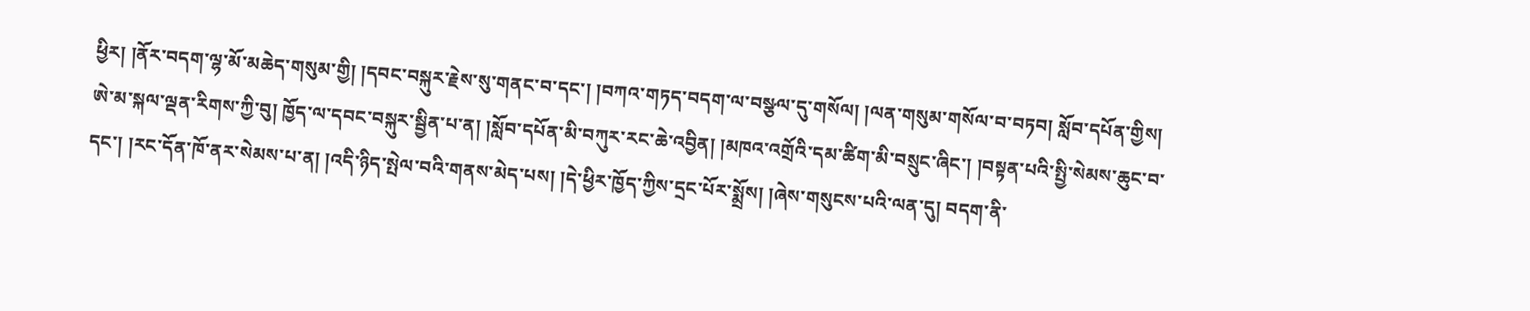ཕྱིར། །ནོར་བདག་ལྷ་མོ་མཆེད་གསུམ་གྱི། །དབང་བསྐུར་རྗེས་སུ་གནང་བ་དང་། །བཀའ་གཏད་བདག་ལ་བསྩལ་དུ་གསོལ། །ལན་གསུམ་གསོལ་བ་བཏབ། སློབ་དཔོན་གྱིས། ཨེ་མ་སྐལ་ལྡན་རིགས་ཀྱི་བུ། ཁྱོད་ལ་དབང་བསྐུར་སྦྱིན་པ་ན། །སློབ་དཔོན་མི་བཀུར་རང་ཆེ་འབྱིན། །མཁའ་འགྲོའི་དམ་ཚིག་མི་བསྲུང་ཞིང་། །བསྟན་པའི་སྤྱི་སེམས་ཆུང་བ་དང་། །རང་དོན་ཁོ་ནར་སེམས་པ་ན། །འདི་ཉིད་སྤེལ་བའི་གནས་མེད་པས། །དེ་ཕྱིར་ཁྱོད་ཀྱིས་དྲང་པོར་སྨྲོས། །ཞེས་གསུངས་པའི་ལན་དུ། བདག་ནི་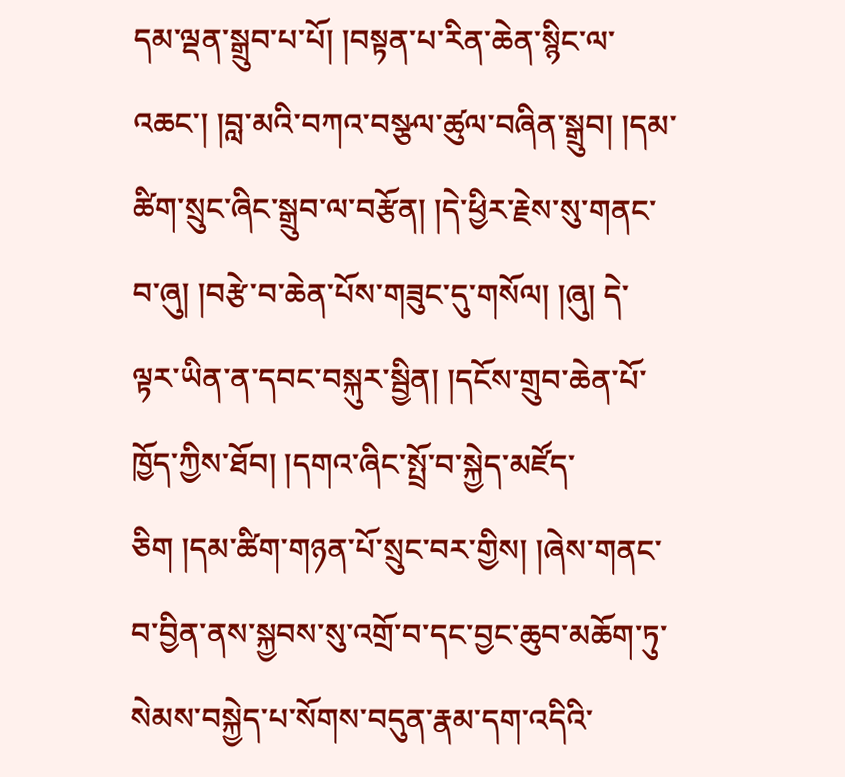དམ་ལྡན་སྒྲུབ་པ་པོ། །བསྟན་པ་རིན་ཆེན་སྙིང་ལ་འཆང་། །བླ་མའི་བཀའ་བསྩལ་ཚུལ་བཞིན་སྒྲུབ། །དམ་ཚིག་སྲུང་ཞིང་སྒྲུབ་ལ་བརྩོན། །དེ་ཕྱིར་རྗེས་སུ་གནང་བ་ཞུ། །བརྩེ་བ་ཆེན་པོས་གཟུང་དུ་གསོལ། །ཞུ། དེ་ལྟར་ཡིན་ན་དབང་བསྐུར་སྦྱིན། །དངོས་གྲུབ་ཆེན་པོ་ཁྱོད་ཀྱིས་ཐོབ། །དགའ་ཞིང་སྤྲོ་བ་སྐྱེད་མཛོད་ཅིག །དམ་ཚིག་གཉན་པོ་སྲུང་བར་གྱིས། །ཞེས་གནང་བ་བྱིན་ནས་སྐྱབས་སུ་འགྲོ་བ་དང་བྱང་ཆུབ་མཆོག་ཏུ་སེམས་བསྐྱེད་པ་སོགས་བདུན་རྣམ་དག་འདིའི་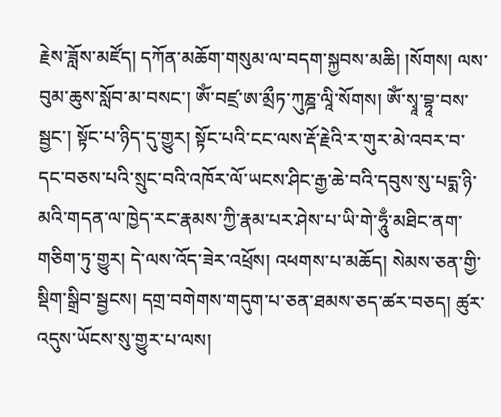རྗེས་ཟློས་མཛོད། དཀོན་མཆོག་གསུམ་ལ་བདག་སྐྱབས་མཆི། །སོགས། ལས་བུམ་ཆུས་སློབ་མ་བསང་། ཨོཾ་བཛྲ་ཨ་མྲྀཏ་ཀུཎྜ་ལཱི་སོགས། ཨོཾ་སྭཱ་བྷཱ་བས་སྦྱང་། སྟོང་པ་ཉིད་དུ་གྱུར། སྟོང་པའི་ངང་ལས་རྡོ་རྗེའི་ར་གུར་མེ་འབར་བ་དང་བཅས་པའི་སྲུང་བའི་འཁོར་ལོ་ཡངས་ཤིང་རྒྱ་ཆེ་བའི་དབུས་སུ་པདྨ་ཉི་མའི་གདན་ལ་ཁྱེད་རང་རྣམས་ཀྱི་རྣམ་པར་ཤེས་པ་ཡི་གེ་ཧཱུྃ་མཐིང་ནག་གཅིག་ཏུ་གྱུར། དེ་ལས་འོད་ཟེར་འཕྲོས། འཕགས་པ་མཆོད། སེམས་ཅན་གྱི་སྡིག་སྒྲིབ་སྦྱངས། དགྲ་བགེགས་གདུག་པ་ཅན་ཐམས་ཅད་ཚར་བཅད། ཚུར་འདུས་ཡོངས་སུ་གྱུར་པ་ལས།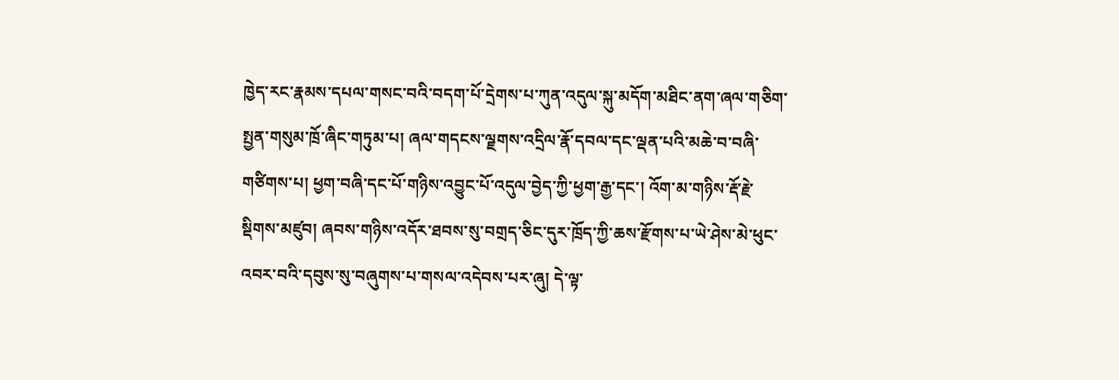ཁྱེད་རང་རྣམས་དཔལ་གསང་བའི་བདག་པོ་དྲེགས་པ་ཀུན་འདུལ་སྐུ་མདོག་མཐིང་ནག་ཞལ་གཅིག་སྤྱན་གསུམ་ཁྲོ་ཞིང་གཏུམ་པ། ཞལ་གདངས་ལྗགས་འདྲིལ་རྣོ་དབལ་དང་ལྡན་པའི་མཆེ་བ་བཞི་གཙིགས་པ། ཕྱག་བཞི་དང་པོ་གཉིས་འབྱུང་པོ་འདུལ་བྱེད་ཀྱི་ཕྱག་རྒྱ་དང་། འོག་མ་གཉིས་རྡོ་རྗེ་སྡིགས་མཛུབ། ཞབས་གཉིས་འདོར་ཐབས་སུ་བགྲད་ཅིང་དུར་ཁྲོད་ཀྱི་ཆས་རྫོགས་པ་ཡེ་ཤེས་མེ་ཕུང་འབར་བའི་དབུས་སུ་བཞུགས་པ་གསལ་འདེབས་པར་ཞུ། དེ་ལྟ་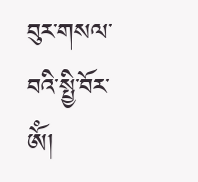བུར་གསལ་བའི་སྤྱི་བོར་ཨོཾ།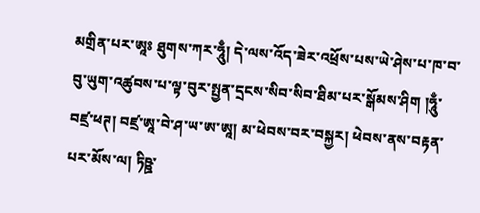མགྲིན་པར་ཨཱཿ ཐུགས་ཀར་ཧཱུྃ། དེ་ལས་འོད་ཟེར་འཕྲོས་པས་ཡེ་ཤེས་པ་ཁ་བ་བུ་ཡུག་འཚུབས་པ་ལྟ་བུར་སྤྱན་དྲངས་སིབ་སིབ་ཐིམ་པར་སྒོམས་ཤིག །ཧཱུྃ་བཛྲ་ཕཊ། བཛྲ་ཨཱ་བེ་ཤ་ཡ་ཨ་ཨཱ། མ་ཕེབས་བར་བསྐྱར། ཕེབས་ནས་བརྟན་པར་མོས་ལ། ཏིཥྛ་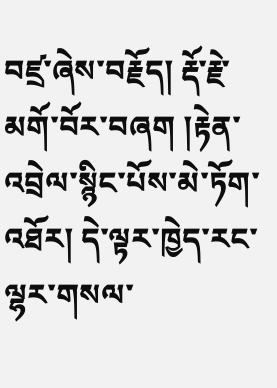བཛྲ་ཞེས་བརྗོད། རྡོ་རྗེ་མགོ་བོར་བཞག །རྟེན་འབྲེལ་སྙིང་པོས་མེ་ཏོག་འཐོར། དེ་ལྟར་ཁྱེད་རང་ལྷར་གསལ་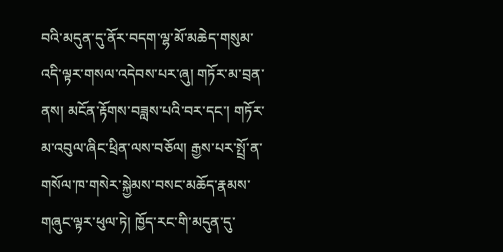བའི་མདུན་དུ་ནོར་བདག་ལྷ་མོ་མཆེད་གསུམ་འདི་ལྟར་གསལ་འདེབས་པར་ཞུ། གཏོར་མ་བྲན་ནས། མངོན་རྟོགས་བཟླས་པའི་བར་དང་། གཏོར་མ་འབུལ་ཞིང་ཕྲིན་ལས་བཅོལ། རྒྱས་པར་སྤྲོ་ན་གསོལ་ཁ་གསེར་སྐྱེམས་བསང་མཆོད་རྣམས་གཞུང་ལྟར་ཕུལ་ཏེ། ཁྱོད་རང་གི་མདུན་དུ་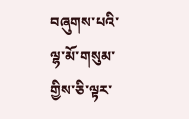བཞུགས་པའི་ལྷ་མོ་གསུམ་གྱིས་ཅི་ལྟར་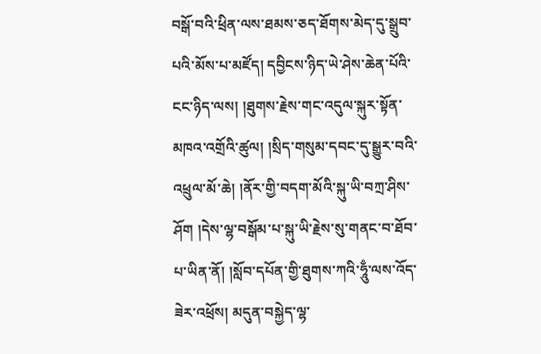བསྒོ་བའི་ཕྲིན་ལས་ཐམས་ཅད་ཐོགས་མེད་དུ་སྒྲུབ་པའི་མོས་པ་མཛོད། དབྱིངས་ཉིད་ཡེ་ཤེས་ཆེན་པོའི་ངང་ཉིད་ལས། །ཐུགས་རྗེས་གང་འདུལ་སྐུར་སྟོན་མཁའ་འགྲོའི་ཚུལ། །སྲིད་གསུམ་དབང་དུ་སྒྱུར་བའི་འཕྲུལ་མོ་ཆེ། །ནོར་གྱི་བདག་མོའི་སྐུ་ཡི་བཀྲ་ཤིས་ཤོག །དེས་ལྷ་བསྒོམ་པ་སྐུ་ཡི་རྗེས་སུ་གནང་བ་ཐོབ་པ་ཡིན་ནོ། །སློབ་དཔོན་གྱི་ཐུགས་ཀའི་ཧཱུྃ་ལས་འོད་ཟེར་འཕྲོས། མདུན་བསྐྱེད་ལྷ་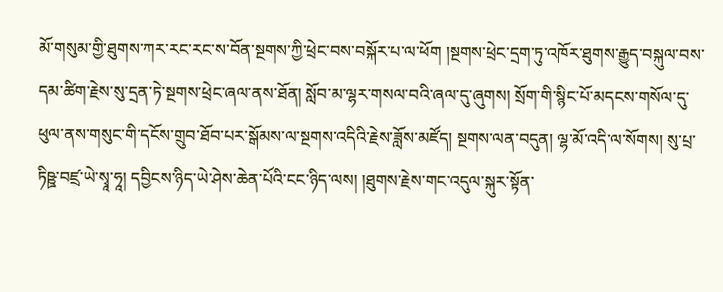མོ་གསུམ་གྱི་ཐུགས་ཀར་རང་རང་ས་བོན་སྔགས་ཀྱི་ཕྲེང་བས་བསྐོར་པ་ལ་ཕོག །སྔགས་ཕྲེང་དྲག་ཏུ་འཁོར་ཐུགས་རྒྱུད་བསྐུལ་བས་དམ་ཚིག་རྗེས་སུ་དྲན་ཏེ་སྔགས་ཕྲེང་ཞལ་ནས་ཐོན། སློབ་མ་ལྷར་གསལ་བའི་ཞལ་དུ་ཞུགས། སྲོག་གི་སྙིང་པོ་མདངས་གསོལ་དུ་ཕུལ་ནས་གསུང་གི་དངོས་གྲུབ་ཐོབ་པར་སྒོམས་ལ་སྔགས་འདིའི་རྗེས་ཟློས་མཛོད། སྔགས་ལན་བདུན། ལྷ་མོ་འདི་ལ་སོགས། སུ་པྲ་ཏིཥྛ་བཛྲ་ཡེ་སྭཱ་ཧཱ། དབྱིངས་ཉིད་ཡེ་ཤེས་ཆེན་པོའི་ངང་ཉིད་ལས། །ཐུགས་རྗེས་གང་འདུལ་སྐུར་སྟོན་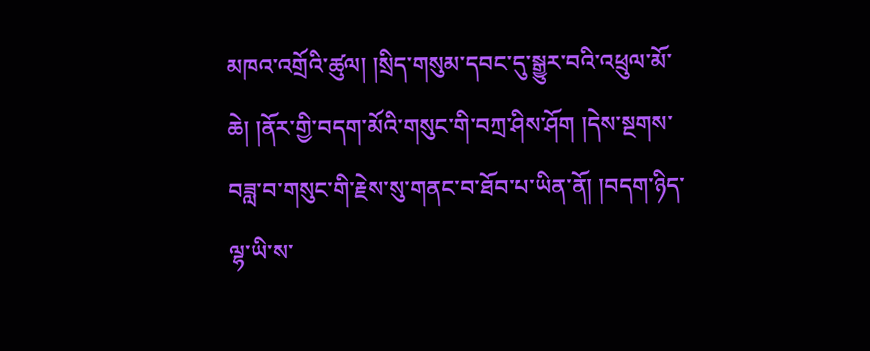མཁའ་འགྲོའི་ཚུལ། །སྲིད་གསུམ་དབང་དུ་སྒྱུར་བའི་འཕྲུལ་མོ་ཆེ། །ནོར་གྱི་བདག་མོའི་གསུང་གི་བཀྲ་ཤིས་ཤོག །དེས་སྔགས་བཟླ་བ་གསུང་གི་རྗེས་སུ་གནང་བ་ཐོབ་པ་ཡིན་ནོ། །བདག་ཉིད་ལྷ་ཡི་ས་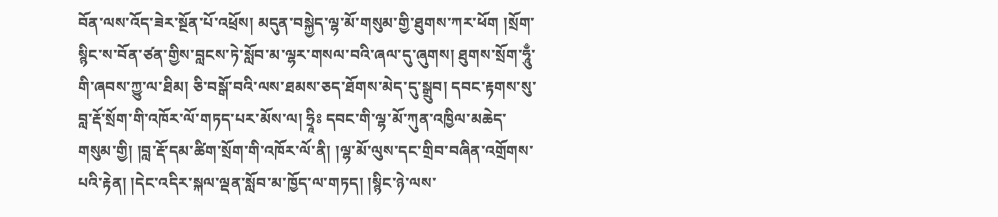བོན་ལས་འོད་ཟེར་སྔོན་པོ་འཕྲོས། མདུན་བསྐྱེད་ལྷ་མོ་གསུམ་གྱི་ཐུགས་ཀར་ཕོག །སྲོག་སྙིང་ས་བོན་ཙན་གྱིས་བླངས་ཏེ་སློབ་མ་ལྷར་གསལ་བའི་ཞལ་དུ་ཞུགས། ཐུགས་སྲོག་ཧཱུྃ་གི་ཞབས་ཀྱུ་ལ་ཐིམ། ཅི་བསྒོ་བའི་ལས་ཐམས་ཅད་ཐོགས་མེད་དུ་སྒྲུབ། དབང་རྟགས་སུ་བླ་རྡོ་སྲོག་གི་འཁོར་ལོ་གཏད་པར་མོས་ལ། ཧྲཱིཿ དབང་གི་ལྷ་མོ་ཀུན་འཁྱིལ་མཆེད་གསུམ་གྱི། །བླ་རྡོ་དམ་ཚིག་སྲོག་གི་འཁོར་ལོ་ནི། །ལྷ་མོ་ལུས་དང་གྲིབ་བཞིན་འགྲོགས་པའི་རྟེན། །དེང་འདིར་སྐལ་ལྡན་སློབ་མ་ཁྱོད་ལ་གཏད། །སྙིང་ཉེ་ལས་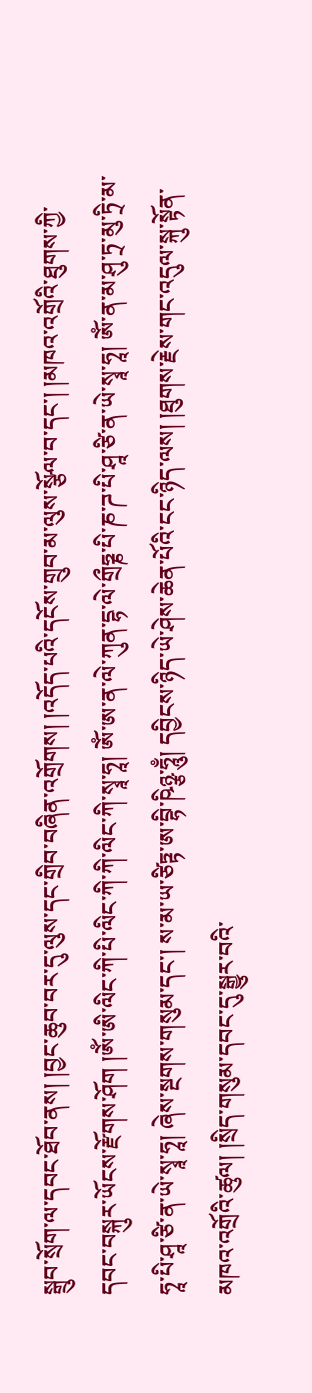སྒྲུབ་སྲོག་ལ་དབང་ཐོབ་ནས། །བྱང་ཆུབ་བར་དུ་ལུས་དང་གྲིབ་བཞིན་འགྲོགས། །འདོད་པའི་དངོས་གྲུབ་མ་ལུས་སྩོལ་བ་དང་། །མཁའ་འགྲོའི་ཐུགས་ཀྱི་དབང་བསྐུར་ཡོངས་རྫོགས་ཤོག །ཨོཾ་ཨི་ལིང་ཀི་པི་ལིང་ཀི་ཀི་ལིང་ཀི་སྭཱ་ཧཱ། ཨོཾ་ཨ་ན་ལེ་ཀུན་དྷ་ལེ་གྲྀཧྞ་པི་ཎ་ཌ་པི་ཤཱ་ཙི་ན་ཡེ་སྭཱ་ཧཱ། ཨོཾ་ན་མ་ཤུ་ཏྲ་མུ་ཏྲི་མ་ཧཱ་པི་ཤཱ་ཙི་ན་ཡེ་སྭཱ་ཧཱ། ཞེས་སྔགས་གསུམ་དང་། ས་མ་ཡ་ཙིཏྟ་ཨ་བྷི་ཥིཉྩ་ཧཱུྃ། དབྱིངས་ཉིད་ཡེ་ཤེས་ཆེན་པོའི་ངང་ཉིད་ལས། །ཐུགས་རྗེས་གང་འདུལ་སྐུ་སྟོན་མཁའ་འགྲོའི་ཚུལ། །སྲིད་གསུམ་དབང་དུ་སྒྱུར་བའི་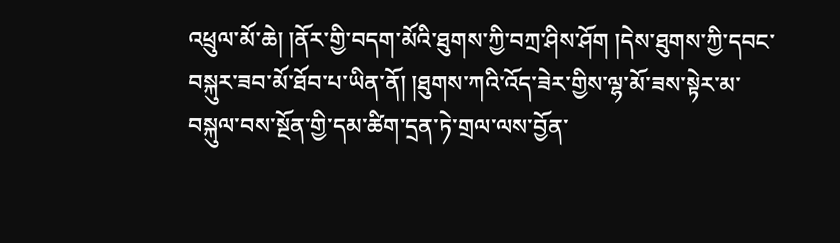འཕྲུལ་མོ་ཆེ། །ནོར་གྱི་བདག་མོའི་ཐུགས་ཀྱི་བཀྲ་ཤིས་ཤོག །དེས་ཐུགས་ཀྱི་དབང་བསྐུར་ཟབ་མོ་ཐོབ་པ་ཡིན་ནོ། །ཐུགས་ཀའི་འོད་ཟེར་གྱིས་ལྷ་མོ་ཟས་སྟེར་མ་བསྐུལ་བས་སྔོན་གྱི་དམ་ཚིག་དྲན་ཏེ་གྲལ་ལས་བྱོན་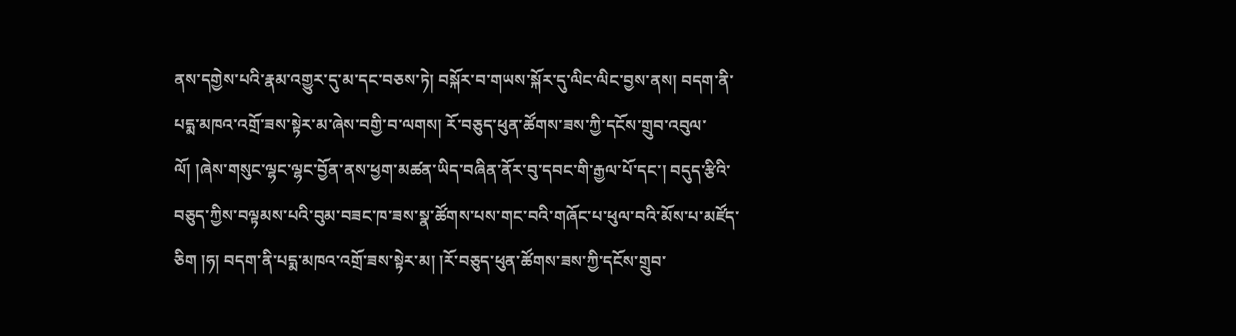ནས་དགྱེས་པའི་རྣམ་འགྱུར་དུ་མ་དང་བཅས་ཏེ། བསྐོར་བ་གཡས་སྐོར་དུ་ལིང་ལིང་བྱས་ནས། བདག་ནི་པདྨ་མཁའ་འགྲོ་ཟས་སྟེར་མ་ཞེས་བགྱི་བ་ལགས། རོ་བཅུད་ཕུན་ཚོགས་ཟས་ཀྱི་དངོས་གྲུབ་འབུལ་ལོ། །ཞེས་གསུང་ལྷང་ལྷང་བྱོན་ནས་ཕྱག་མཚན་ཡིད་བཞིན་ནོར་བུ་དབང་གི་རྒྱལ་པོ་དང་། བདུད་རྩིའི་བཅུད་ཀྱིས་བལྟམས་པའི་བུམ་བཟང་ཁ་ཟས་སྣ་ཚོགས་པས་གང་བའི་གཞོང་པ་ཕུལ་བའི་མོས་པ་མཛོད་ཅིག །ཧ། བདག་ནི་པདྨ་མཁའ་འགྲོ་ཟས་སྟེར་མ། །རོ་བཅུད་ཕུན་ཚོགས་ཟས་ཀྱི་དངོས་གྲུབ་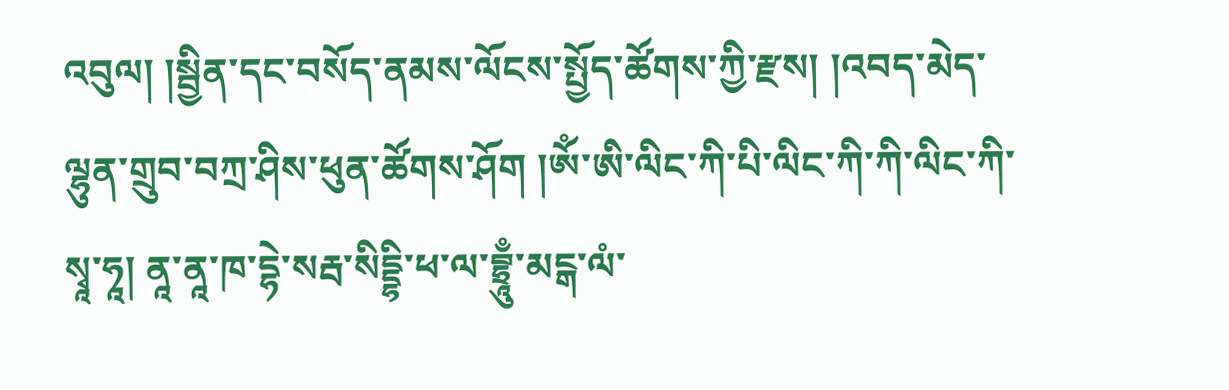འབུལ། །སྦྱིན་དང་བསོད་ནམས་ལོངས་སྤྱོད་ཚོགས་ཀྱི་རྫས། །འབད་མེད་ལྷུན་གྲུབ་བཀྲ་ཤིས་ཕུན་ཚོགས་ཤོག །ཨོཾ་ཨི་ལིང་ཀི་པི་ལིང་ཀི་ཀི་ལིང་ཀི་སྭཱ་ཧཱ། ནཱ་ནཱ་ཁ་དྷེ་སརྦ་སིདྡྷི་ཕ་ལ་བྷྲཱུྃ་མངྒ་ལཾ་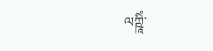ལཀྵཱིཾ་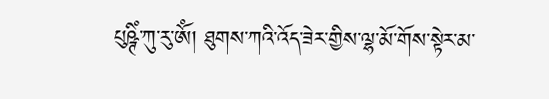པུཥྚིཾ་ཀུ་རུ་ཨོཾ། ཐུགས་ཀའི་འོད་ཟེར་གྱིས་ལྷ་མོ་གོས་སྟེར་མ་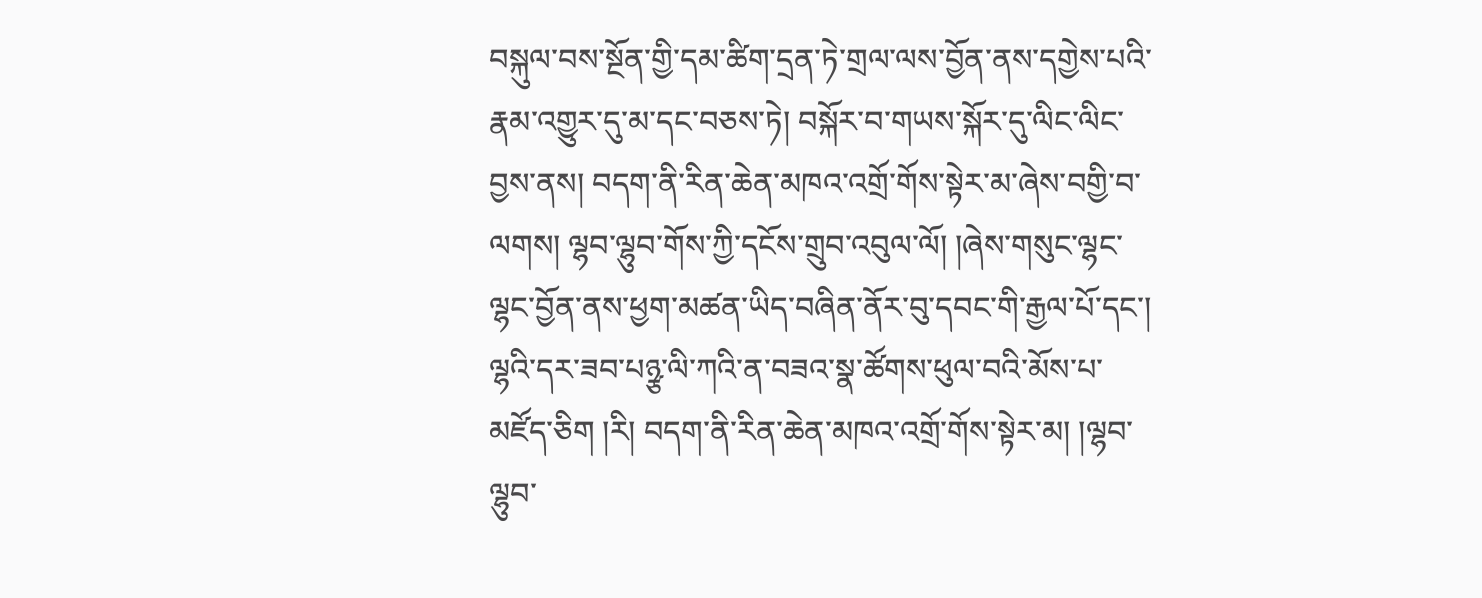བསྐུལ་བས་སྔོན་གྱི་དམ་ཚིག་དྲན་ཏེ་གྲལ་ལས་བྱོན་ནས་དགྱེས་པའི་རྣམ་འགྱུར་དུ་མ་དང་བཅས་ཏེ། བསྐོར་བ་གཡས་སྐོར་དུ་ལིང་ལིང་བྱས་ནས། བདག་ནི་རིན་ཆེན་མཁའ་འགྲོ་གོས་སྟེར་མ་ཞེས་བགྱི་བ་ལགས། ལྷབ་ལྷུབ་གོས་ཀྱི་དངོས་གྲུབ་འབུལ་ལོ། །ཞེས་གསུང་ལྷང་ལྷང་བྱོན་ནས་ཕྱག་མཚན་ཡིད་བཞིན་ནོར་བུ་དབང་གི་རྒྱལ་པོ་དང་། ལྷའི་དར་ཟབ་པཉྩ་ལི་ཀའི་ན་བཟའ་སྣ་ཚོགས་ཕུལ་བའི་མོས་པ་མཛོད་ཅིག །རི། བདག་ནི་རིན་ཆེན་མཁའ་འགྲོ་གོས་སྟེར་མ། །ལྷབ་ལྷུབ་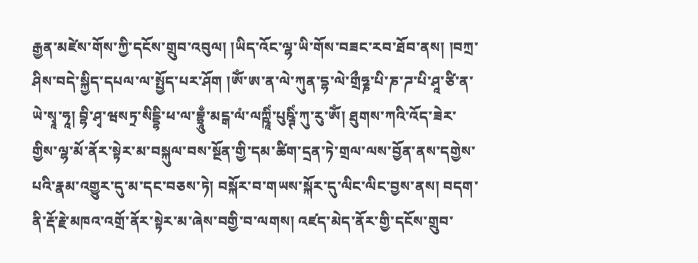རྒྱན་མཛེས་གོས་ཀྱི་དངོས་གྲུབ་འབུལ། །ཡིད་འོང་ལྷ་ཡི་གོས་བཟང་རབ་ཐོབ་ནས། །བཀྲ་ཤིས་བདེ་སྐྱིད་དཔལ་ལ་སྤྱོད་པར་ཤོག །ཨོཾ་ཨ་ན་ལེ་ཀུན་དྷ་ལེ་གྲྀཧྞ་པི་ཎ་ཌ་པི་ཤཱ་ཙི་ན་ཡེ་སྭཱ་ཧཱ། བྷི་ཤྭ་ཝསཏྲ་སིདྡྷི་ཕ་ལ་བྷྲཱུྃ་མངྒ་ལཾ་ལཀྵཱིཾ་པུཥྚིཾ་ཀུ་རུ་ཨོཾ། ཐུགས་ཀའི་འོད་ཟེར་གྱིས་ལྷ་མོ་ནོར་སྟེར་མ་བསྐུལ་བས་སྔོན་གྱི་དམ་ཚིག་དྲན་ཏེ་གྲལ་ལས་བྱོན་ནས་དགྱེས་པའི་རྣམ་འགྱུར་དུ་མ་དང་བཅས་ཏེ། བསྐོར་བ་གཡས་སྐོར་དུ་ལིང་ལིང་བྱས་ནས། བདག་ནི་རྡོ་རྗེ་མཁའ་འགྲོ་ནོར་སྟེར་མ་ཞེས་བགྱི་བ་ལགས། འཛད་མེད་ནོར་གྱི་དངོས་གྲུབ་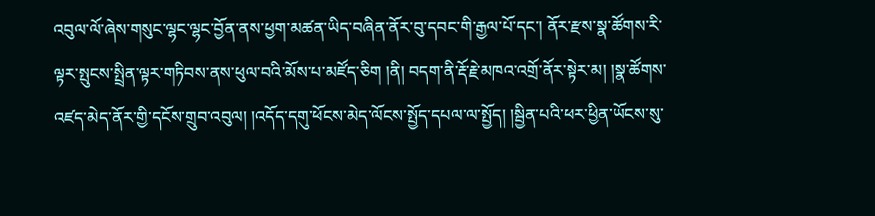འབུལ་ལོ་ཞེས་གསུང་ལྷང་ལྷང་བྱོན་ནས་ཕྱག་མཚན་ཡིད་བཞིན་ནོར་བུ་དབང་གི་རྒྱལ་པོ་དང་། ནོར་རྫས་སྣ་ཚོགས་རི་ལྟར་སྤུངས་སྤྲིན་ལྟར་གཏིབས་ནས་ཕུལ་བའི་མོས་པ་མཛོད་ཅིག །ནི། བདག་ནི་རྡོ་རྗེ་མཁའ་འགྲོ་ནོར་སྟེར་མ། །སྣ་ཚོགས་འཛད་མེད་ནོར་གྱི་དངོས་གྲུབ་འབུལ། །འདོད་དགུ་ཕོངས་མེད་ལོངས་སྤྱོད་དཔལ་ལ་སྤྱོད། །སྦྱིན་པའི་ཕར་ཕྱིན་ཡོངས་སུ་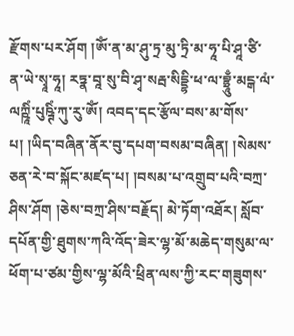རྫོགས་པར་ཤོག །ཨོཾ་ན་མ་ཤུ་ཏྲ་མུ་ཏྲི་མ་ཧཱ་པི་ཤཱ་ཙི་ན་ཡེ་སྭཱ་ཧཱ། རཏྣ་བཱ་སུ་བི་ཤྭ་སརྦ་སིདྡྷི་ཕ་ལ་བྷྲཱུྃ་མངྒ་ལཾ་ལཀྵཱིཾ་པུཥྚིཾ་ཀུ་རུ་ཨོཾ། འབད་དང་རྩོལ་བས་མ་གོས་པ། །ཡིད་བཞིན་ནོར་བུ་དཔག་བསམ་བཞིན། །སེམས་ཅན་རེ་བ་སྐོང་མཛད་པ། །བསམ་པ་འགྲུབ་པའི་བཀྲ་ཤིས་ཤོག །ཅེས་བཀྲ་ཤིས་བརྗོད། མེ་ཏོག་འཐོར། སློབ་དཔོན་གྱི་ཐུགས་ཀའི་འོད་ཟེར་ལྷ་མོ་མཆེད་གསུམ་ལ་ཕོག་པ་ཙམ་གྱིས་ལྷ་མོའི་ཕྲིན་ལས་ཀྱི་རང་གཟུགས་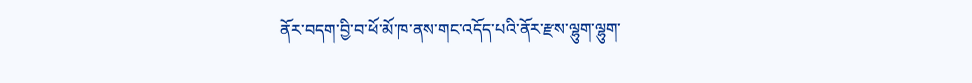ནོར་བདག་བྱི་བ་ཕོ་མོ་ཁ་ནས་གང་འདོད་པའི་ནོར་རྫས་ལྷུག་ལྷུག་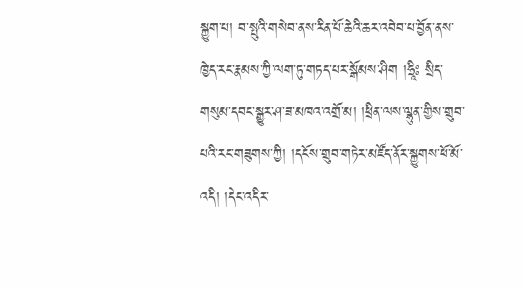སྐྱུག་པ། བ་སྤུའི་གསེབ་ནས་རིན་པོ་ཆེའི་ཆར་འབེབ་པ་བྱོན་ནས་ཁྱེད་རང་རྣམས་ཀྱི་ལག་ཏུ་གཏད་པར་སྒོམས་ཤིག །ཧྲཱིཿ སྲིད་གསུམ་དབང་སྒྱུར་ཤ་ཟ་མཁའ་འགྲོ་མ། །ཕྲིན་ལས་ལྷུན་གྱིས་གྲུབ་པའི་རང་གཟུགས་ཀྱི། །དངོས་གྲུབ་གཏེར་མཛོད་ནོར་སྐྱུགས་ཕོ་མོ་འདི། །དེང་འདིར་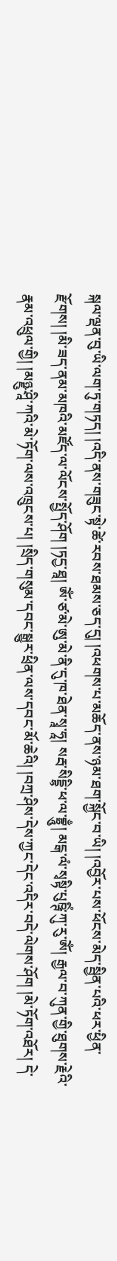སྐལ་ལྡན་བུ་ཡི་ལག་ཏུ་གཏད། །འདི་ནས་གཟུང་སྟེ་ཚེ་རབས་ཐམས་ཅད་དུ། །འཕགས་པ་མཆོད་ནས་ཉམ་ཐག་སྐྱོང་བ་ཡི། །འབྱོར་པས་ཕོངས་མེད་སྦྱིན་པའི་ཕར་ཕྱིན་རྫོགས། །མི་ཟད་ནམ་མཁའི་མཛོད་ལ་ལོངས་སྤྱོད་ཤོག །ཏདྱ་ཐཱ། ཨོཾ་ཙ་མེ་ཨུ་མེ་ནི་དུ་ཁ་ཐེན་སྭཱ་ཧཱ། སརྦ་སིདྡྷི་ཕ་ལ་བྷྲཱུྃ། མངྒ་ལཾ་སྭསྟི་པུཥྚིཾ་ཀུ་རུ་ཨོཾ། རྒྱལ་བ་ཀུན་གྱི་ཐུགས་རྗེའི་རྣམ་འཕྲུལ་གྱི། །མཉྫུ་ཤཱི་ཀའི་མེ་ཏོག་ལས་འཁྲུངས་པ། །སྲིད་གསུམ་དབང་སྒྱུར་ཕྲིན་ལས་དབང་མོ་ཆེའི། །བཀྲ་ཤིས་དེས་ཀྱང་དེང་འདིར་བདེ་ལེགས་ཤོག །མེ་ཏོག་འཐོར། དེ་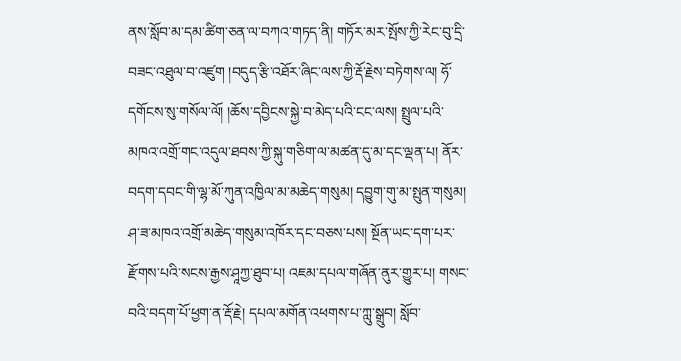ནས་སློབ་མ་དམ་ཚིག་ཅན་ལ་བཀའ་གཏད་ནི། གཏོར་མར་སྤོས་ཀྱི་རེང་བུ་དྲི་བཟང་འཐུལ་བ་འཛུག །བདུད་རྩི་འཐོར་ཞིང་ལས་ཀྱི་རྡོ་རྗེས་བཏེགས་ལ། ཧོ་དགོངས་སུ་གསོལ་ལོ། །ཆོས་དབྱིངས་སྐྱེ་བ་མེད་པའི་ངང་ལས། སྤྲུལ་པའི་མཁའ་འགྲོ་གང་འདུལ་ཐབས་ཀྱི་སྐུ་གཅིག་ལ་མཚན་དུ་མ་དང་ལྡན་པ། ནོར་བདག་དབང་གི་ལྷ་མོ་ཀུན་འཁྱིལ་མ་མཆེད་གསུམ། དབྱུག་གུ་མ་སྤུན་གསུམ། ཤ་ཟ་མཁའ་འགྲོ་མཆེད་གསུམ་འཁོར་དང་བཅས་པས། སྔོན་ཡང་དག་པར་རྫོགས་པའི་སངས་རྒྱས་ཤཱཀྱ་ཐུབ་པ། འཇམ་དཔལ་གཞོན་ནུར་གྱུར་པ། གསང་བའི་བདག་པོ་ཕྱག་ན་རྡོ་རྗེ། དཔལ་མགོན་འཕགས་པ་ཀླུ་སྒྲུབ། སློབ་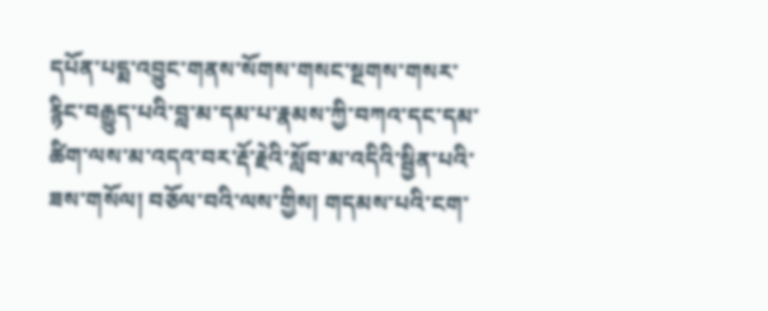དཔོན་པདྨ་འབྱུང་གནས་སོགས་གསང་སྔགས་གསར་རྙིང་བརྒྱུད་པའི་བླ་མ་དམ་པ་རྣམས་ཀྱི་བཀའ་དང་དམ་ཚིག་ལས་མ་འདའ་བར་རྡོ་རྗེའི་སློབ་མ་འདིའི་སྦྱིན་པའི་ཟས་གསོལ། བཅོལ་བའི་ལས་གྱིས། གདམས་པའི་ངག་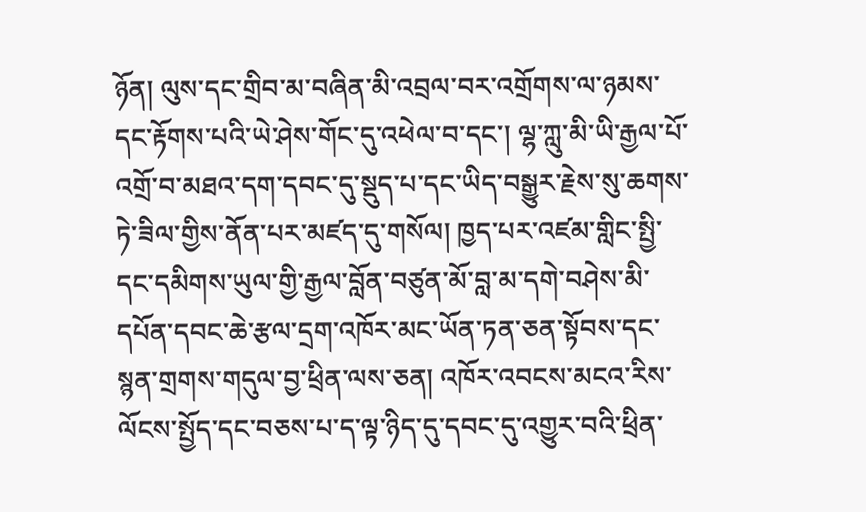ཉོན། ལུས་དང་གྲིབ་མ་བཞིན་མི་འབྲལ་བར་འགྲོགས་ལ་ཉམས་དང་རྟོགས་པའི་ཡེ་ཤེས་གོང་དུ་འཕེལ་བ་དང་། ལྷ་ཀླུ་མི་ཡི་རྒྱལ་པོ་འགྲོ་བ་མཐའ་དག་དབང་དུ་སྡུད་པ་དང་ཡིད་བསྒྱུར་རྗེས་སུ་ཆགས་ཏེ་ཟིལ་གྱིས་ནོན་པར་མཛད་དུ་གསོལ། ཁྱད་པར་འཛམ་གླིང་སྤྱི་དང་དམིགས་ཡུལ་གྱི་རྒྱལ་བློན་བཙུན་མོ་བླ་མ་དགེ་བཤེས་མི་དཔོན་དབང་ཆེ་རྩལ་དྲག་འཁོར་མང་ཡོན་ཏན་ཅན་སྟོབས་དང་སྙན་གྲགས་གདུལ་བྱ་ཕྲིན་ལས་ཅན། འཁོར་འབངས་མངའ་རིས་ལོངས་སྤྱོད་དང་བཅས་པ་ད་ལྟ་ཉིད་དུ་དབང་དུ་འགྱུར་བའི་ཕྲིན་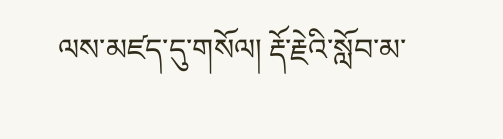ལས་མཛད་དུ་གསོལ། རྡོ་རྗེའི་སློབ་མ་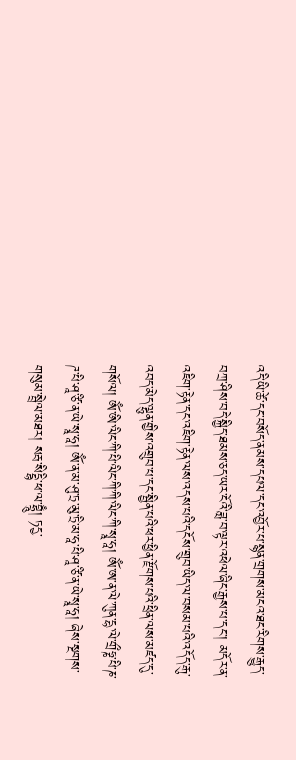འདི་ཡི་ཚེ་དང་བསོད་ནམས་དཔལ་དང་འབྱོར་པ་སྙན་གྲགས་མངའ་ཐང་རིགས་རྒྱུད་བཀྲ་ཤིས་བདེ་སྐྱིད་ཐམས་ཅད་ཡར་ངོའི་ཟླ་བ་ལྟར་འཕེལ་ཞིང་རྒྱས་པ་དང་། མདོར་ན་འཇིག་རྟེན་དང་འཇིག་རྟེན་ལས་འདས་པའི་དངོས་གྲུབ་ཡིད་ལ་བསམ་པའི་འདོད་རྒུ་འབད་མེད་ལྷུན་གྱིས་འགྲུབ་པ་དང་སྦྱིན་པའི་ཕར་ཕྱིན་རྫོགས་པའི་ཕྲིན་ལས་མཛད་དུ་གསོལ། ཨོཾ་ཨི་ལིང་ཀི་པི་ལིང་ཀི་ཀི་ལིང་ཀི་སྭཱ་ཧཱ། ཨོཾ་ཨ་ན་ལེ་ཀུན་དྷ་ལེ་གྲྀཧྞ་པི་ཎ་ཌ་པི་ཤཱ་ཙི་ན་ཡེ་སྭཱ་ཧཱ། ཨོཾ་ན་མ་ཤུ་ཏྲ་མུ་ཏྲི་མ་ཧཱ་པི་ཤཱ་ཙི་ན་ཡེ་སྭཱ་ཧཱ། ཞེས་སྔགས་གསུམ་སྦྲེལ་མཐར། སརྦ་སིདྡྷི་ཕ་ལ་བྷྲཱུྃ། ཏདྱ་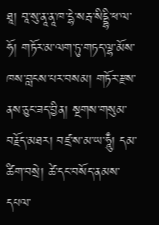ཐཱ། བཱ་སུ་ནཱ་ནཱ་ཁ་དྷེ་སརྦ་སིདྡྷི་ཕ་ལ་ཧོ། གཏོར་མ་ལག་ཏུ་གཏད་ལྷ་མོས་ཁས་བླངས་པར་བསམ། གཏོར་རྫས་ནས་ཅུང་ཟད་བྱིན། སྔགས་གསུམ་བརྗོད་མཐར། བཛྲ་ས་མ་ཡ་ཧཱུྃ། དམ་ཚིག་བསྲེ། ཚེ་དང་བསོད་ནམས་དཔལ་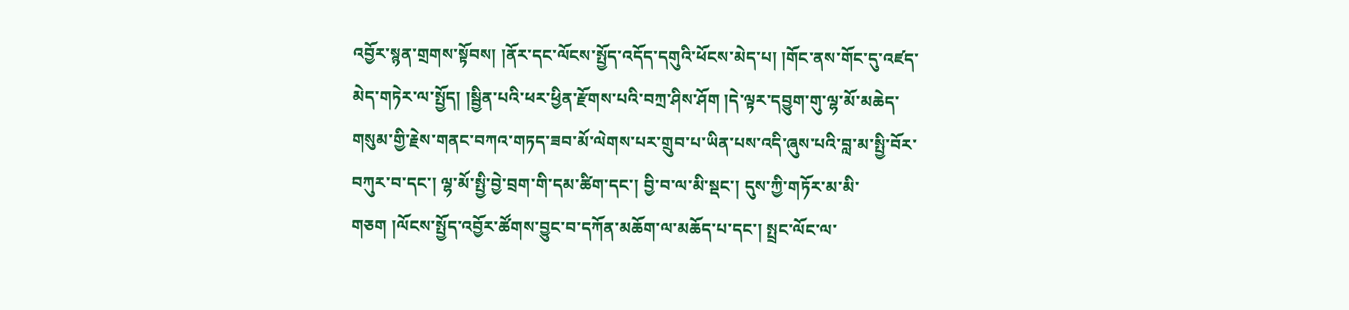འབྱོར་སྙན་གྲགས་སྟོབས། །ནོར་དང་ལོངས་སྤྱོད་འདོད་དགུའི་ཕོངས་མེད་པ། །གོང་ནས་གོང་དུ་འཛད་མེད་གཏེར་ལ་སྤྱོད། །སྦྱིན་པའི་ཕར་ཕྱིན་རྫོགས་པའི་བཀྲ་ཤིས་ཤོག །དེ་ལྟར་དབྱུག་གུ་ལྷ་མོ་མཆེད་གསུམ་གྱི་རྗེས་གནང་བཀའ་གཏད་ཟབ་མོ་ལེགས་པར་གྲུབ་པ་ཡིན་པས་འདི་ཞུས་པའི་བླ་མ་སྤྱི་བོར་བཀུར་བ་དང་། ལྷ་མོ་སྤྱི་བྱེ་བྲག་གི་དམ་ཚིག་དང་། བྱི་བ་ལ་མི་སྡང་། དུས་ཀྱི་གཏོར་མ་མི་གཅག །ལོངས་སྤྱོད་འབྱོར་ཚོགས་བྱུང་བ་དཀོན་མཆོག་ལ་མཆོད་པ་དང་། སྤྲང་ལོང་ལ་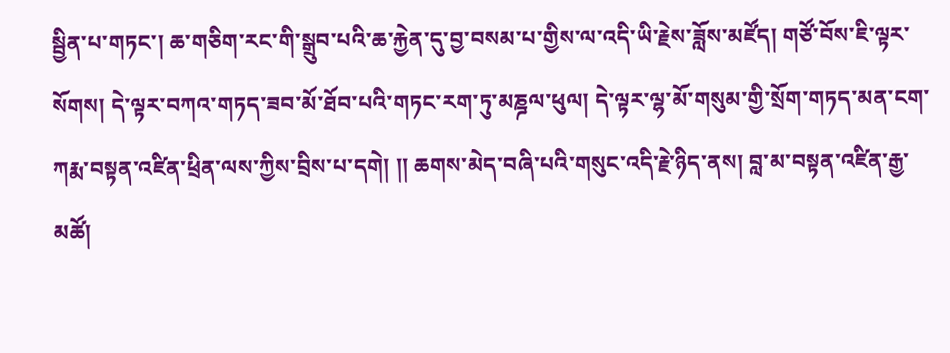སྦྱིན་པ་གཏང་། ཆ་གཅིག་རང་གི་སྒྲུབ་པའི་ཆ་རྐྱེན་དུ་བྱ་བསམ་པ་གྱིས་ལ་འདི་ཡི་རྗེས་ཟློས་མཛོད། གཙོ་བོས་ཇི་ལྟར་སོགས། དེ་ལྟར་བཀའ་གཏད་ཟབ་མོ་ཐོབ་པའི་གཏང་རག་ཏུ་མཎྜལ་ཕུལ། དེ་ལྟར་ལྷ་མོ་གསུམ་གྱི་སྲོག་གཏད་མན་ངག་ཀརྨ་བསྟན་འཛིན་ཕྲིན་ལས་ཀྱིས་བྲིས་པ་དགེ། །། ཆགས་མེད་བཞི་པའི་གསུང་འདི་རྗེ་ཉིད་ནས། བླ་མ་བསྟན་འཛིན་རྒྱ་མཚོ།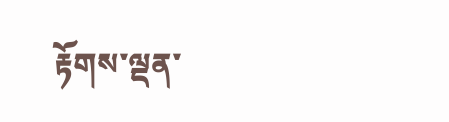རྟོགས་ལྡན་